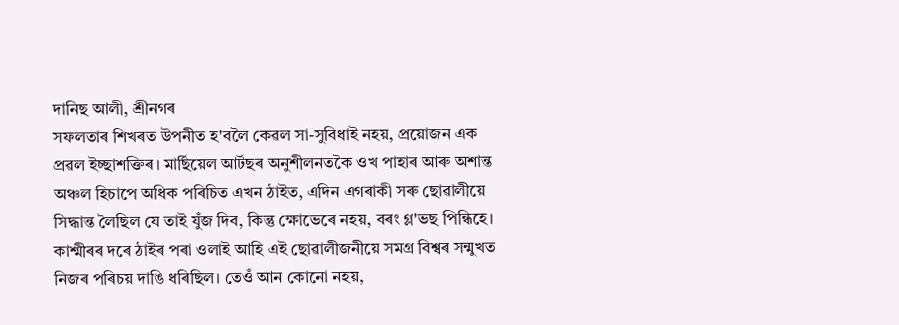দানিছ আলী, শ্ৰীনগৰ
সফলতাৰ শিখৰত উপনীত হ'বলৈ কেৱল সা-সুবিধাই নহয়, প্ৰয়োজন এক প্ৰৱল ইচ্ছাশক্তিৰ। মাৰ্ছিয়েল আৰ্টছৰ অনুশীলনতকৈ ওখ পাহাৰ আৰু অশান্ত অঞ্চল হিচাপে অধিক পৰিচিত এখন ঠাইত, এদিন এগৰাকী সৰু ছোৱালীয়ে সিদ্ধান্ত লৈছিল যে তাই যুঁজ দিব, কিন্তু ক্ষোভেৰে নহয়, বৰং গ্ল'ভছ পিন্ধিহে। কাশ্মীৰৰ দৰে ঠাইৰ পৰা ওলাই আহি এই ছোৱালীজনীয়ে সমগ্ৰ বিশ্বৰ সন্মুখত নিজৰ পৰিচয় দাঙি ধৰিছিল। তেওঁ আন কোনো নহয়,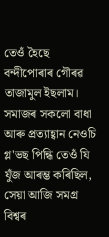তেওঁ হৈছে বন্দীপোৰাৰ গৌৰৱ তাজামুল ইছলাম। সমাজৰ সকলো বাধা আৰু প্ৰত্যাহ্বান নেওচি গ্ল'ভছ পিন্ধি তেওঁ যি যুঁজ আৰম্ভ কৰিছিল, সেয়া আজি সমগ্ৰ বিশ্বৰ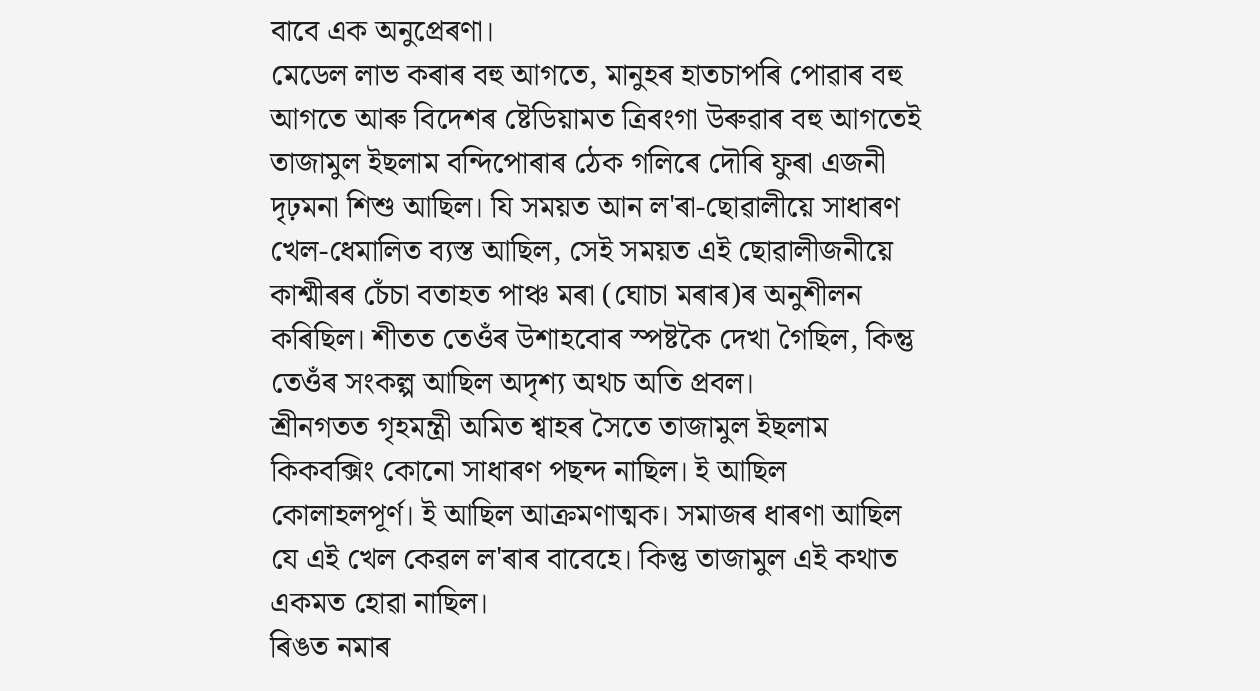বাবে এক অনুপ্ৰেৰণা।
মেডেল লাভ কৰাৰ বহু আগতে, মানুহৰ হাতচাপৰি পোৱাৰ বহু আগতে আৰু বিদেশৰ ষ্টেডিয়ামত ত্ৰিৰংগা উৰুৱাৰ বহু আগতেই তাজামুল ইছলাম বন্দিপোৰাৰ ঠেক গলিৰে দৌৰি ফুৰা এজনী দৃঢ়মনা শিশু আছিল। যি সময়ত আন ল'ৰা-ছোৱালীয়ে সাধাৰণ খেল-ধেমালিত ব্যস্ত আছিল, সেই সময়ত এই ছোৱালীজনীয়ে কাশ্মীৰৰ চেঁচা বতাহত পাঞ্চ মৰা (ঘোচা মৰাৰ)ৰ অনুশীলন কৰিছিল। শীতত তেওঁৰ উশাহবোৰ স্পষ্টকৈ দেখা গৈছিল, কিন্তু তেওঁৰ সংকল্প আছিল অদৃশ্য অথচ অতি প্ৰবল।
শ্ৰীনগতত গৃহমন্ত্ৰী অমিত শ্বাহৰ সৈতে তাজামুল ইছলাম
কিকবক্সিং কোনো সাধাৰণ পছন্দ নাছিল। ই আছিল কোলাহলপূৰ্ণ। ই আছিল আক্ৰমণাত্মক। সমাজৰ ধাৰণা আছিল যে এই খেল কেৱল ল'ৰাৰ বাবেহে। কিন্তু তাজামুল এই কথাত একমত হোৱা নাছিল।
ৰিঙত নমাৰ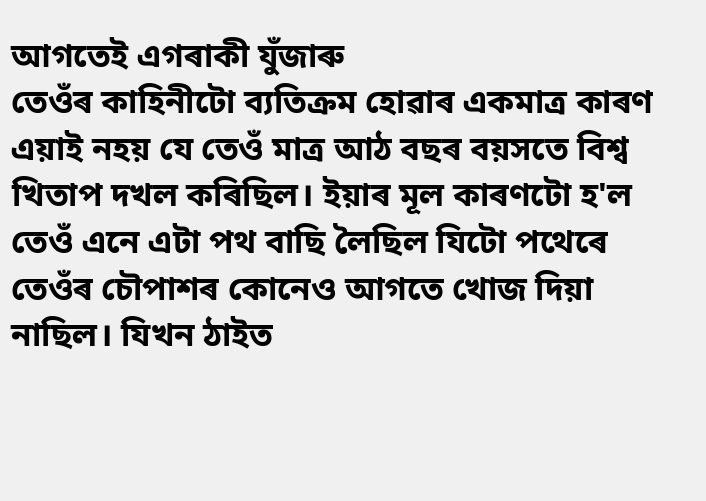আগতেই এগৰাকী যুঁজাৰু
তেওঁৰ কাহিনীটো ব্যতিক্ৰম হোৱাৰ একমাত্ৰ কাৰণ এয়াই নহয় যে তেওঁ মাত্ৰ আঠ বছৰ বয়সতে বিশ্ব খিতাপ দখল কৰিছিল। ইয়াৰ মূল কাৰণটো হ'ল তেওঁ এনে এটা পথ বাছি লৈছিল যিটো পথেৰে তেওঁৰ চৌপাশৰ কোনেও আগতে খোজ দিয়া নাছিল। যিখন ঠাইত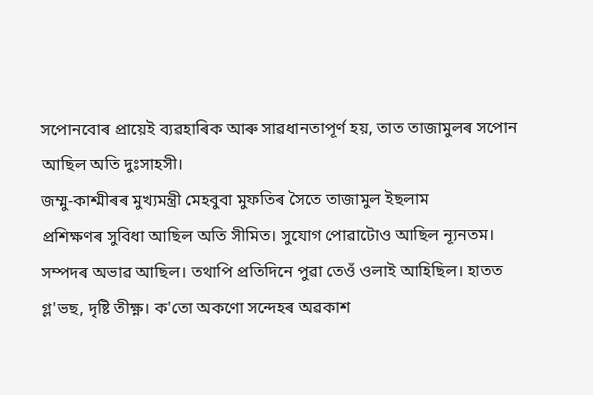সপোনবোৰ প্ৰায়েই ব্যৱহাৰিক আৰু সাৱধানতাপূৰ্ণ হয়, তাত তাজামুলৰ সপোন আছিল অতি দুঃসাহসী।
জম্মু-কাশ্মীৰৰ মুখ্যমন্ত্ৰী মেহবুবা মুফতিৰ সৈতে তাজামুল ইছলাম
প্ৰশিক্ষণৰ সুবিধা আছিল অতি সীমিত। সুযোগ পোৱাটোও আছিল ন্যূনতম। সম্পদৰ অভাৱ আছিল। তথাপি প্ৰতিদিনে পুৱা তেওঁ ওলাই আহিছিল। হাতত গ্ল'ভছ, দৃষ্টি তীক্ষ্ণ। ক'তো অকণো সন্দেহৰ অৱকাশ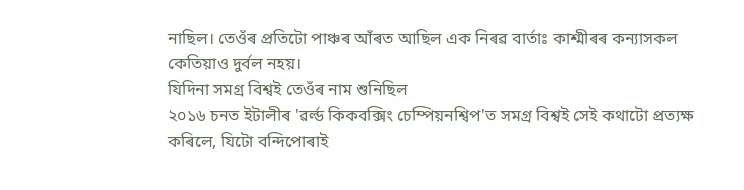নাছিল। তেওঁৰ প্ৰতিটো পাঞ্চৰ আঁৰত আছিল এক নিৰৱ বাৰ্তাঃ কাশ্মীৰৰ কন্যাসকল কেতিয়াও দুৰ্বল নহয়।
যিদিনা সমগ্ৰ বিশ্বই তেওঁৰ নাম শুনিছিল
২০১৬ চনত ইটালীৰ 'ৱৰ্ল্ড কিকবক্সিং চেম্পিয়নশ্বিপ'ত সমগ্ৰ বিশ্বই সেই কথাটো প্ৰত্যক্ষ কৰিলে, যিটো বন্দিপোৰাই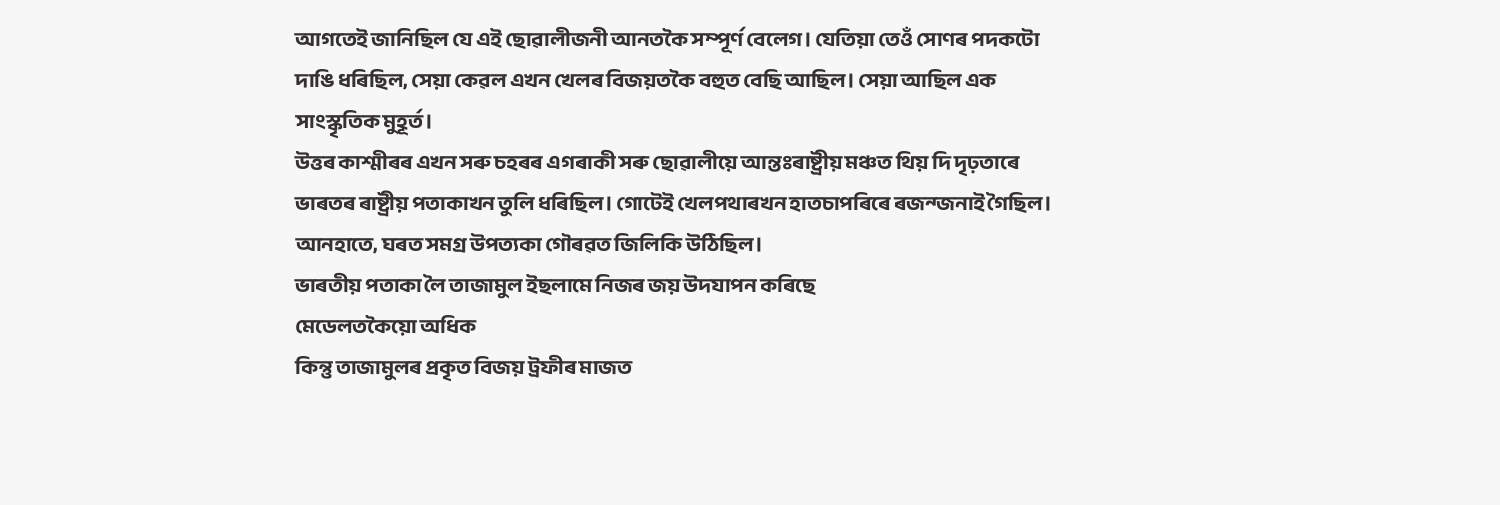আগতেই জানিছিল যে এই ছোৱালীজনী আনতকৈ সম্পূৰ্ণ বেলেগ। যেতিয়া তেওঁ সোণৰ পদকটো দাঙি ধৰিছিল, সেয়া কেৱল এখন খেলৰ বিজয়তকৈ বহুত বেছি আছিল। সেয়া আছিল এক সাংস্কৃতিক মুহূৰ্ত।
উত্তৰ কাশ্মীৰৰ এখন সৰু চহৰৰ এগৰাকী সৰু ছোৱালীয়ে আন্তঃৰাষ্ট্ৰীয় মঞ্চত থিয় দি দৃঢ়তাৰে ভাৰতৰ ৰাষ্ট্ৰীয় পতাকাখন তুলি ধৰিছিল। গোটেই খেলপথাৰখন হাতচাপৰিৰে ৰজন্জনাই গৈছিল। আনহাতে, ঘৰত সমগ্ৰ উপত্যকা গৌৰৱত জিলিকি উঠিছিল।
ভাৰতীয় পতাকা লৈ তাজামুল ইছলামে নিজৰ জয় উদযাপন কৰিছে
মেডেলতকৈয়ো অধিক
কিন্তু তাজামুলৰ প্ৰকৃত বিজয় ট্ৰফীৰ মাজত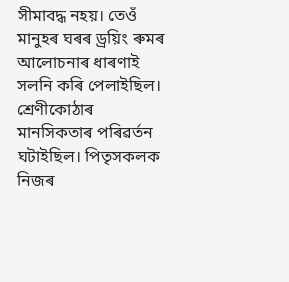সীমাবদ্ধ নহয়। তেওঁ মানুহৰ ঘৰৰ ড্ৰয়িং ৰুমৰ আলোচনাৰ ধাৰণাই সলনি কৰি পেলাইছিল। শ্ৰেণীকোঠাৰ মানসিকতাৰ পৰিৱৰ্তন ঘটাইছিল। পিতৃসকলক নিজৰ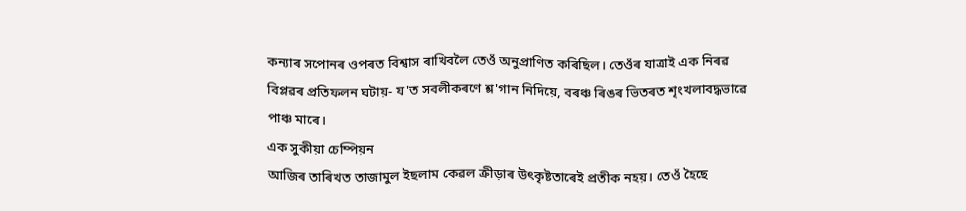কন্যাৰ সপোনৰ ওপৰত বিশ্বাস ৰাখিবলৈ তেওঁ অনুপ্ৰাণিত কৰিছিল। তেওঁৰ যাত্ৰাই এক নিৰৱ বিপ্লৱৰ প্ৰতিফলন ঘটায়- য'ত সবলীকৰণে শ্ল'গান নিদিয়ে, বৰঞ্চ ৰিঙৰ ভিতৰত শৃংখলাবদ্ধভাৱে পাঞ্চ মাৰে।
এক সুকীয়া চেম্পিয়ন
আজিৰ তাৰিখত তাজামুল ইছলাম কেৱল ক্ৰীড়াৰ উৎকৃষ্টতাৰেই প্ৰতীক নহয়। তেওঁ হৈছে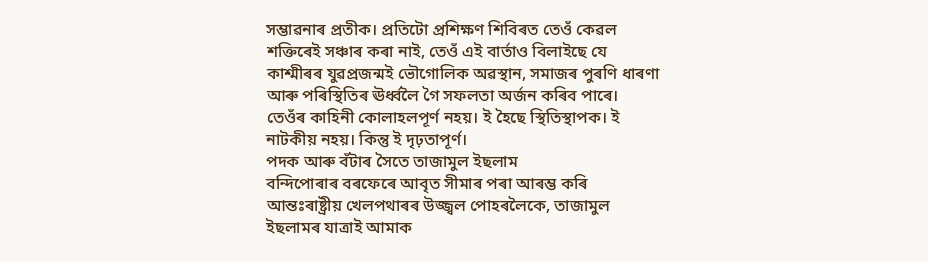সম্ভাৱনাৰ প্ৰতীক। প্ৰতিটো প্ৰশিক্ষণ শিবিৰত তেওঁ কেৱল শক্তিৰেই সঞ্চাৰ কৰা নাই, তেওঁ এই বাৰ্তাও বিলাইছে যে কাশ্মীৰৰ যুৱপ্ৰজন্মই ভৌগোলিক অৱস্থান, সমাজৰ পুৰণি ধাৰণা আৰু পৰিস্থিতিৰ ঊৰ্ধ্বলৈ গৈ সফলতা অৰ্জন কৰিব পাৰে। তেওঁৰ কাহিনী কোলাহলপূৰ্ণ নহয়। ই হৈছে স্থিতিস্থাপক। ই নাটকীয় নহয়। কিন্তু ই দৃঢ়তাপূৰ্ণ।
পদক আৰু বঁটাৰ সৈতে তাজামুল ইছলাম
বন্দিপোৰাৰ বৰফেৰে আবৃত সীমাৰ পৰা আৰম্ভ কৰি আন্তঃৰাষ্ট্ৰীয় খেলপথাৰৰ উজ্জ্বল পোহৰলৈকে, তাজামুল ইছলামৰ যাত্ৰাই আমাক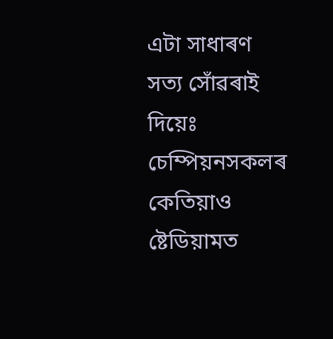এটা সাধাৰণ সত্য সোঁৱৰাই দিয়েঃ চেম্পিয়নসকলৰ কেতিয়াও ষ্টেডিয়ামত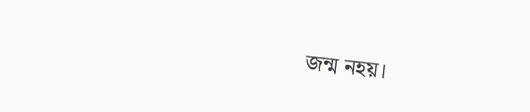জন্ম নহয়।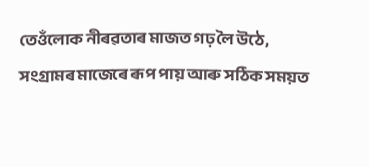তেওঁলোক নীৰৱতাৰ মাজত গঢ় লৈ উঠে, সংগ্ৰামৰ মাজেৰে ৰূপ পায় আৰু সঠিক সময়ত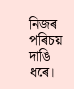নিজৰ পৰিচয় দাঙি ধৰে।